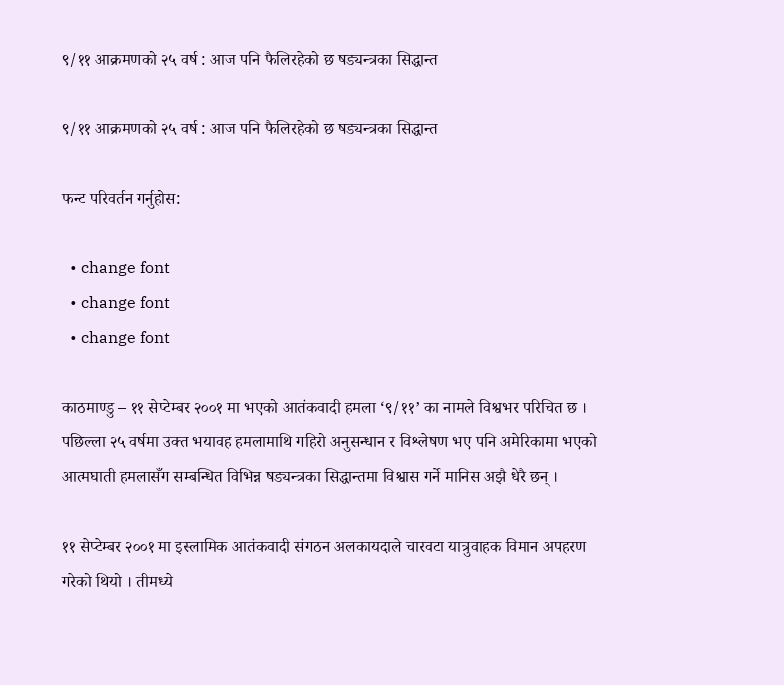९/११ आक्रमणको २५ वर्ष : आज पनि फैलिरहेको छ षड्यन्त्रका सिद्धान्त

९/११ आक्रमणको २५ वर्ष : आज पनि फैलिरहेको छ षड्यन्त्रका सिद्धान्त

फन्ट परिवर्तन गर्नुहोस:

  • change font
  • change font
  • change font

काठमाण्डु – ११ सेप्टेम्बर २००१ मा भएको आतंकवादी हमला ‘९/११’ का नामले विश्वभर परिचित छ । पछिल्ला २५ वर्षमा उक्त भयावह हमलामाथि गहिरो अनुसन्धान र विश्लेषण भए पनि अमेरिकामा भएको आत्मघाती हमलासँग सम्बन्धित विभिन्न षड्यन्त्रका सिद्धान्तमा विश्वास गर्ने मानिस अझै धेरै छन् ।

११ सेप्टेम्बर २००१ मा इस्लामिक आतंकवादी संगठन अलकायदाले चारवटा यात्रुवाहक विमान अपहरण गरेको थियो । तीमध्ये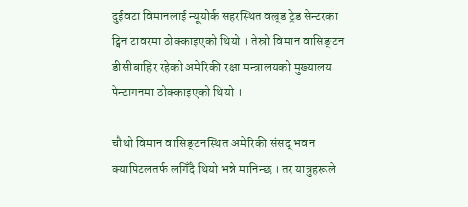दुईवटा विमानलाई न्यूयोर्क सहरस्थित वल्र्ड ट्रेड सेन्टरका ट्विन टावरमा ठोक्काइएको थियो । तेस्रो विमान वासिङ्टन डीसीबाहिर रहेको अमेरिकी रक्षा मन्त्रालयको मुख्यालय पेन्टागनमा ठोक्काइएको थियो ।

चौथो विमान वासिङ्टनस्थित अमेरिकी संसद् भवन क्यापिटलतर्फ लगिँदै थियो भन्ने मानिन्छ । तर यात्रुहरूले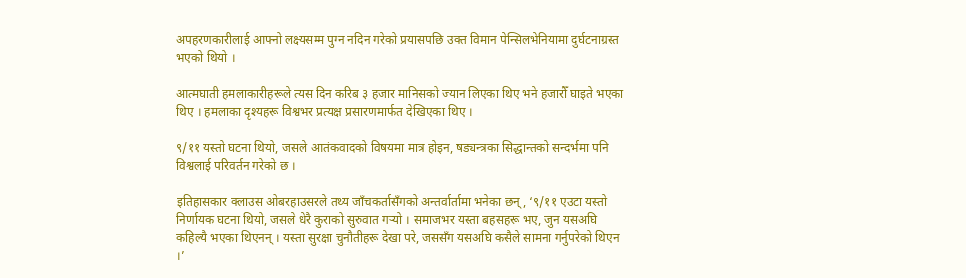अपहरणकारीलाई आफ्नो लक्ष्यसम्म पुग्न नदिन गरेको प्रयासपछि उक्त विमान पेन्सिलभेनियामा दुर्घटनाग्रस्त भएको थियो ।

आत्मघाती हमलाकारीहरूले त्यस दिन करिब ३ हजार मानिसको ज्यान लिएका थिए भने हजारौँ घाइते भएका थिए । हमलाका दृश्यहरू विश्वभर प्रत्यक्ष प्रसारणमार्फत देखिएका थिए ।

९/११ यस्तो घटना थियो, जसले आतंकवादको विषयमा मात्र होइन, षड्यन्त्रका सिद्धान्तको सन्दर्भमा पनि विश्वलाई परिवर्तन गरेको छ ।

इतिहासकार क्लाउस ओबरहाउसरले तथ्य जाँचकर्तासँगको अन्तर्वार्तामा भनेका छन्, ‘९/११ एउटा यस्तो निर्णायक घटना थियो, जसले धेरै कुराको सुरुवात गर्‍यो । समाजभर यस्ता बहसहरू भए, जुन यसअघि कहिल्यै भएका थिएनन् । यस्ता सुरक्षा चुनौतीहरू देखा परे, जससँग यसअघि कसैले सामना गर्नुपरेको थिएन ।’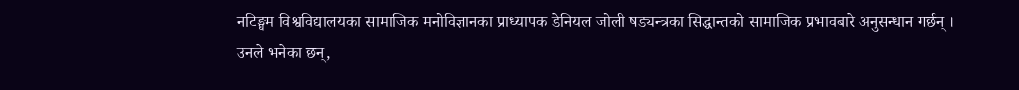नटिङ्घम विश्वविद्यालयका सामाजिक मनोविज्ञानका प्राध्यापक डेनियल जोली षड्यन्त्रका सिद्धान्तको सामाजिक प्रभावबारे अनुसन्धान गर्छन् । उनले भनेका छन्,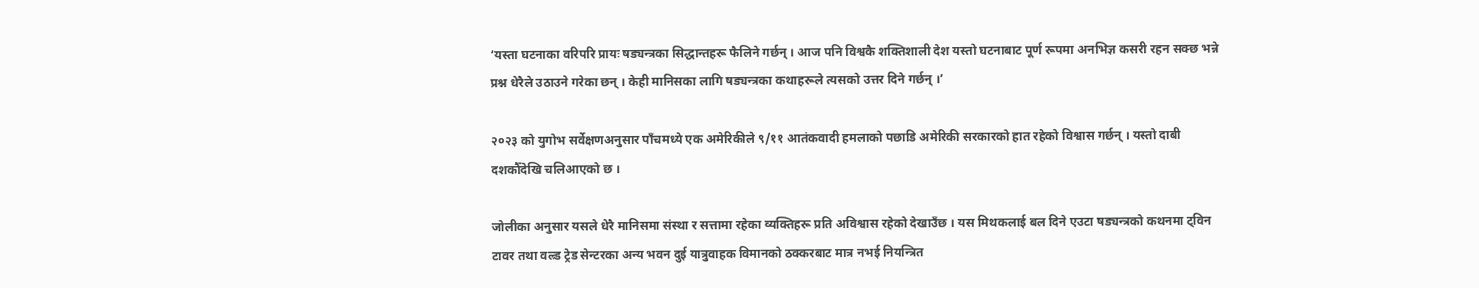‘यस्ता घटनाका वरिपरि प्रायः षड्यन्त्रका सिद्धान्तहरू फैलिने गर्छन् । आज पनि विश्वकै शक्तिशाली देश यस्तो घटनाबाट पूर्ण रूपमा अनभिज्ञ कसरी रहन सक्छ भन्ने प्रश्न धेरैले उठाउने गरेका छन् । केही मानिसका लागि षड्यन्त्रका कथाहरूले त्यसको उत्तर दिने गर्छन् ।’

२०२३ को युगोभ सर्वेक्षणअनुसार पाँचमध्ये एक अमेरिकीले ९/११ आतंकवादी हमलाको पछाडि अमेरिकी सरकारको हात रहेको विश्वास गर्छन् । यस्तो दाबी दशकौँदेखि चलिआएको छ ।

जोलीका अनुसार यसले धेरै मानिसमा संस्था र सत्तामा रहेका व्यक्तिहरू प्रति अविश्वास रहेको देखाउँछ । यस मिथकलाई बल दिने एउटा षड्यन्त्रको कथनमा ट्विन टावर तथा वल्र्ड ट्रेड सेन्टरका अन्य भवन दुई यात्रुवाहक विमानको ठक्करबाट मात्र नभई नियन्त्रित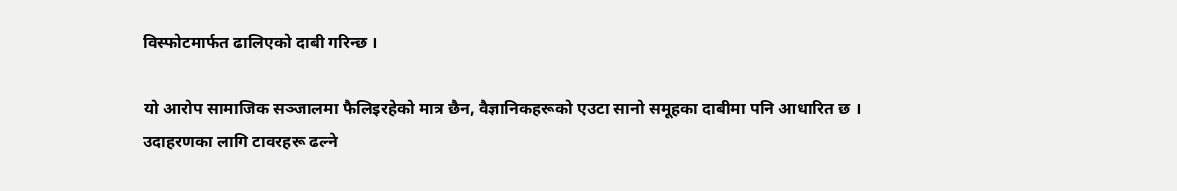विस्फोटमार्फत ढालिएको दाबी गरिन्छ ।

यो आरोप सामाजिक सञ्जालमा फैलिइरहेको मात्र छैन, वैज्ञानिकहरूको एउटा सानो समूहका दाबीमा पनि आधारित छ । उदाहरणका लागि टावरहरू ढल्ने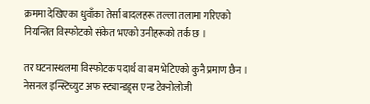क्रममा देखिएका धुवाँका तेर्सा बादलहरू तल्ला तलामा गरिएको नियन्त्रित विस्फोटको संकेत भएको उनीहरूको तर्क छ ।

तर घटनास्थलमा विस्फोटक पदार्थ वा बम भेटिएको कुनै प्रमाण छैन । नेसनल इन्स्टिच्युट अफ स्ट्यान्डड्र्स एन्ड टेक्नोलोजी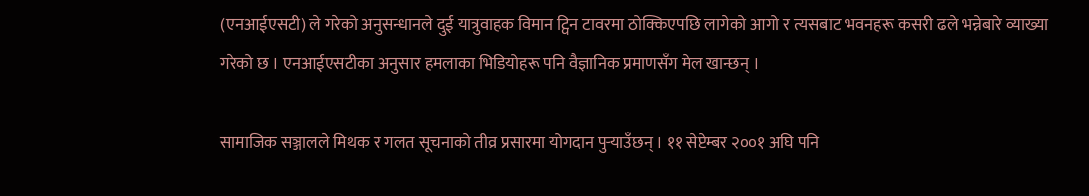(एनआईएसटी) ले गरेको अनुसन्धानले दुई यात्रुवाहक विमान ट्विन टावरमा ठोक्किएपछि लागेको आगो र त्यसबाट भवनहरू कसरी ढले भन्नेबारे व्याख्या गरेको छ । एनआईएसटीका अनुसार हमलाका भिडियोहरू पनि वैज्ञानिक प्रमाणसँग मेल खान्छन् ।

सामाजिक सञ्जालले मिथक र गलत सूचनाको तीव्र प्रसारमा योगदान पुर्‍याउँछन् । ११ सेप्टेम्बर २००१ अघि पनि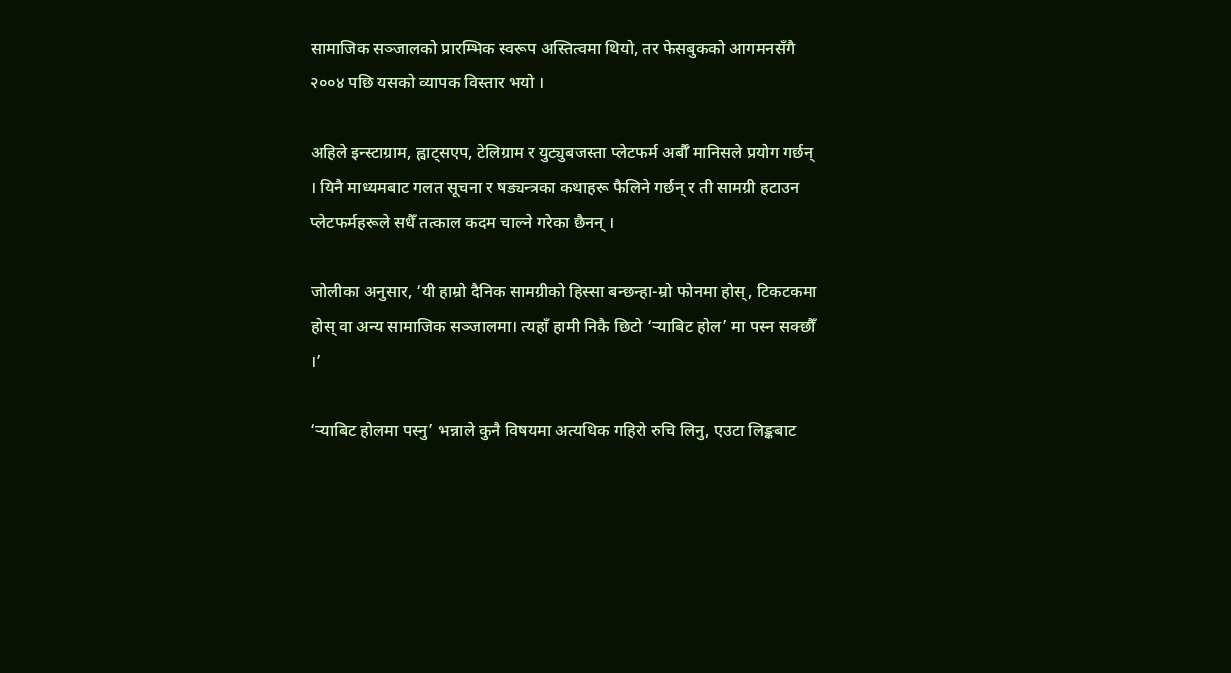सामाजिक सञ्जालको प्रारम्भिक स्वरूप अस्तित्वमा थियो, तर फेसबुकको आगमनसँगै २००४ पछि यसको व्यापक विस्तार भयो ।

अहिले इन्स्टाग्राम, ह्वाट्सएप, टेलिग्राम र युट्युबजस्ता प्लेटफर्म अर्बौँ मानिसले प्रयोग गर्छन् । यिनै माध्यमबाट गलत सूचना र षड्यन्त्रका कथाहरू फैलिने गर्छन् र ती सामग्री हटाउन प्लेटफर्महरूले सधैँ तत्काल कदम चाल्ने गरेका छैनन् ।

जोलीका अनुसार, ‘यी हाम्रो दैनिक सामग्रीको हिस्सा बन्छन्हा-म्रो फोनमा होस्, टिकटकमा होस् वा अन्य सामाजिक सञ्जालमा। त्यहाँ हामी निकै छिटो ‘र्‍याबिट होल’ मा पस्न सक्छौँ ।’

‘र्‍याबिट होलमा पस्नु’ भन्नाले कुनै विषयमा अत्यधिक गहिरो रुचि लिनु, एउटा लिङ्कबाट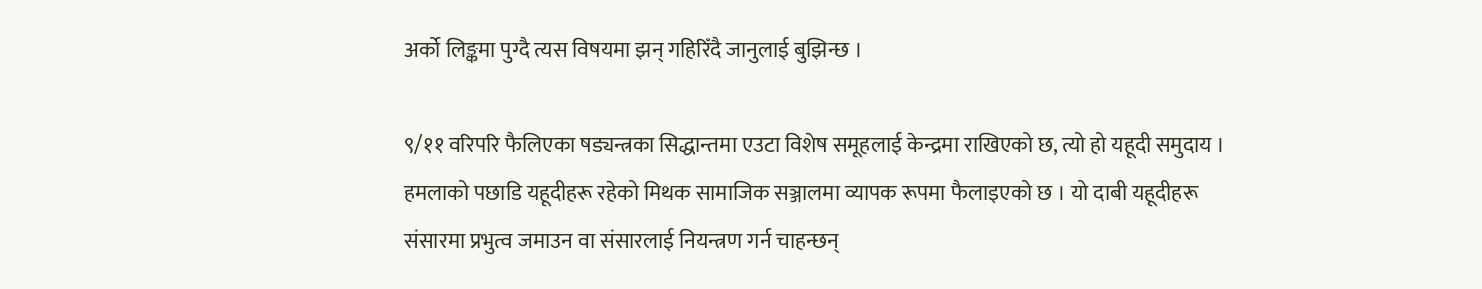अर्को लिङ्कमा पुग्दै त्यस विषयमा झन् गहिरिँदै जानुलाई बुझिन्छ ।

९/११ वरिपरि फैलिएका षड्यन्त्रका सिद्धान्तमा एउटा विशेष समूहलाई केन्द्रमा राखिएको छ, त्यो हो यहूदी समुदाय । हमलाको पछाडि यहूदीहरू रहेको मिथक सामाजिक सञ्जालमा व्यापक रूपमा फैलाइएको छ । यो दाबी यहूदीहरू संसारमा प्रभुत्व जमाउन वा संसारलाई नियन्त्रण गर्न चाहन्छन्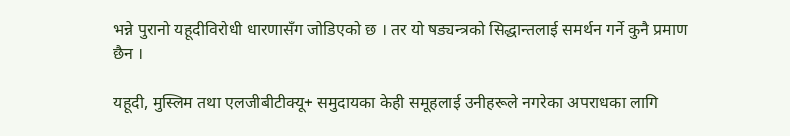भन्ने पुरानो यहूदीविरोधी धारणासँग जोडिएको छ । तर यो षड्यन्त्रको सिद्धान्तलाई समर्थन गर्ने कुनै प्रमाण छैन ।

यहूदी, मुस्लिम तथा एलजीबीटीक्यू+ समुदायका केही समूहलाई उनीहरूले नगरेका अपराधका लागि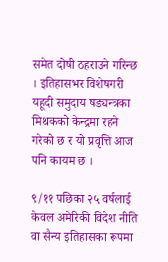समेत दोषी ठहराउने गरिन्छ । इतिहासभर विशेषगरी यहूदी समुदाय षड्यन्त्रका मिथकको केन्द्रमा रहने गरेको छ र यो प्रवृत्ति आज पनि कायम छ ।

९/११ पछिका २५ वर्षलाई केवल अमेरिकी विदेश नीति वा सैन्य इतिहासका रूपमा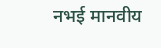नभई मानवीय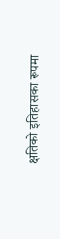क्षतिको इतिहासका रूपमा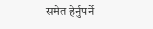समेत हेर्नुपर्ने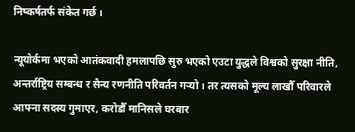निष्कर्षतर्फ संकेत गर्छ ।

न्यूयोर्कमा भएको आतंकवादी हमलापछि सुरु भएको एउटा युद्धले विश्वको सुरक्षा नीति, अन्तर्राष्ट्रिय सम्बन्ध र सैन्य रणनीति परिवर्तन गर्‍यो । तर त्यसको मूल्य लाखौँ परिवारले आफ्ना सदस्य गुमाएर, करोडौँ मानिसले घरबार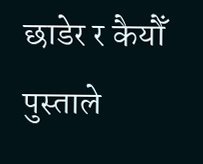छाडेर र कैयौँ पुस्ताले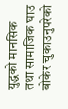युद्धको मानसिक तथा सामाजिक घाउ बोकेर चुकाउनुपरेको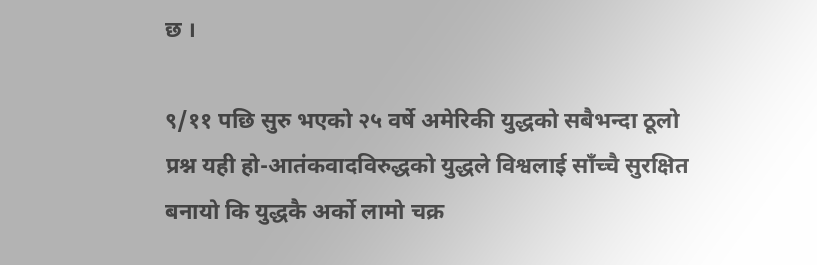छ ।

९/११ पछि सुरु भएको २५ वर्षे अमेरिकी युद्धको सबैभन्दा ठूलो प्रश्न यही हो-आतंकवादविरुद्धको युद्धले विश्वलाई साँच्चै सुरक्षित बनायो कि युद्धकै अर्को लामो चक्र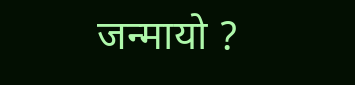जन्मायो ?